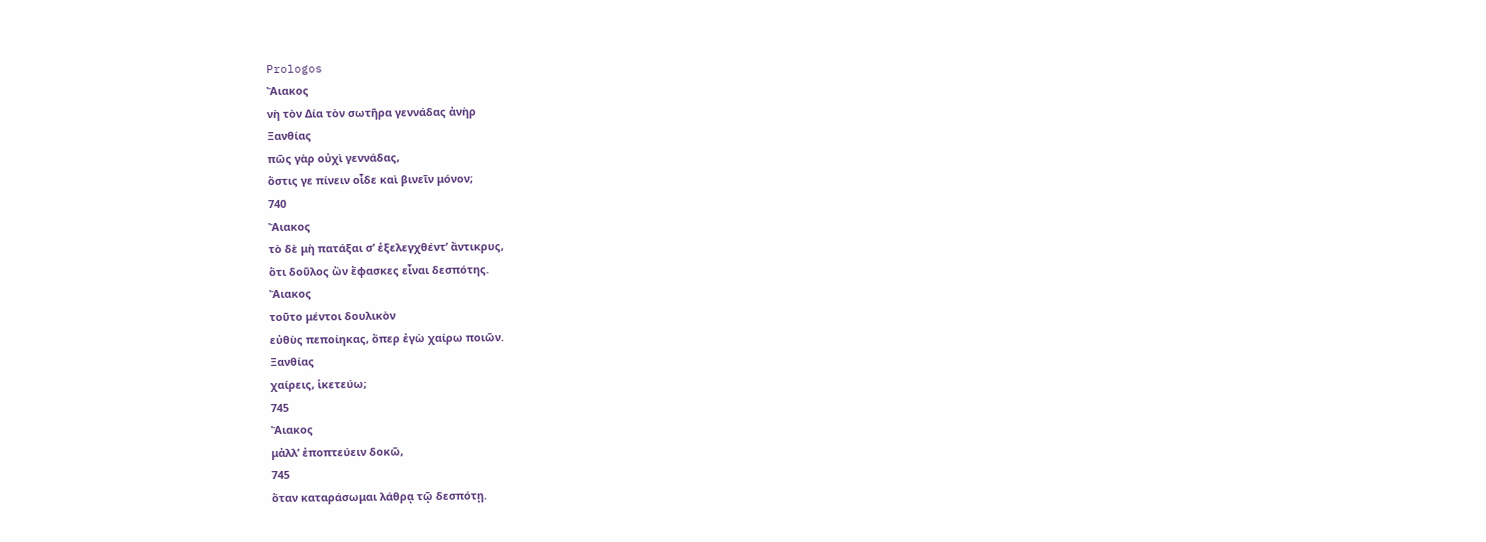Prologos
Ἄιακος
νὴ τὸν Δία τὸν σωτῆρα γεννάδας ἀνὴρ
Ξανθίας
πῶς γὰρ οὐχὶ γεννάδας,
ὅστις γε πίνειν οἶδε καὶ βινεῖν μόνον;
740
Ἄιακος
τὸ δὲ μὴ πατάξαι σʼ ἐξελεγχθέντʼ ἄντικρυς,
ὅτι δοῦλος ὢν ἔφασκες εἶναι δεσπότης.
Ἄιακος
τοῦτο μέντοι δουλικὸν
εὐθὺς πεποίηκας, ὅπερ ἐγὼ χαίρω ποιῶν.
Ξανθίας
χαίρεις, ἱκετεύω;
745
Ἄιακος
μἀλλʼ ἐποπτεύειν δοκῶ,
745
ὅταν καταράσωμαι λάθρᾳ τῷ δεσπότῃ.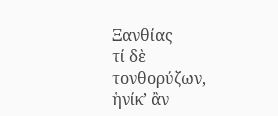Ξανθίας
τί δὲ τονθορύζων, ἡνίκʼ ἂν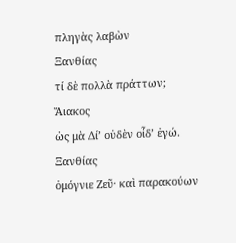πληγὰς λαβὼν
Ξανθίας
τί δὲ πολλὰ πράττων;
Ἄιακος
ὡς μὰ Δίʼ οὐδὲν οἶδʼ ἐγώ.
Ξανθίας
ὁμόγνιε Ζεῦ· καὶ παρακούων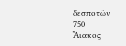δεσποτῶν
750
Ἄιακος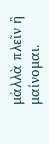μἀλλὰ πλεῖν ἢ μαίνομαι.